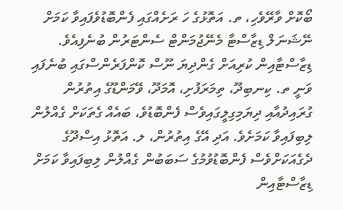ބޯކޮށް ވާރޭވެހި، ތ. އަތޮޅުގެ ހަ ރަށެއްގައި ފެންބޮޑުވެފައިވާ ކަމަށް ނޭޝަނަލް ޑިޒާސްޓާ މެނޭޖުމަންޓް ސެންޓަރުން ބުނެފިއެވެ.
ޑިޒާސްޓާއިން ކުރިއަށް ގެންދިޔަ ނޫސް ކޮންފަރެންސްގައި ބުނެފައި ވަނީ ތ. ކިނބިދޫ، ތިމަރަފުށި، އޮމަދޫ، ވޭމަންޑޫގެ އިތުރުން ގުރައިދުއާއި ދިޔަމިގިލީގައިވެސް ފެންބޮޑުވެ، ބައެއް ގެތަކަށް ގެއްލުން ލިބިފައިވާ ކަމަށެވެ. އަދި އޭގެ އިތުރުން، ލ. އަތޮޅު އިސްދޫގެ ދެގެއަކަށްވެސް ފެންބޮޑުވުމުގެ ސަބަބުން ގެއްލުން ލިބިފައިވާ ކަމަށް ޑިޒާސްޓާއިން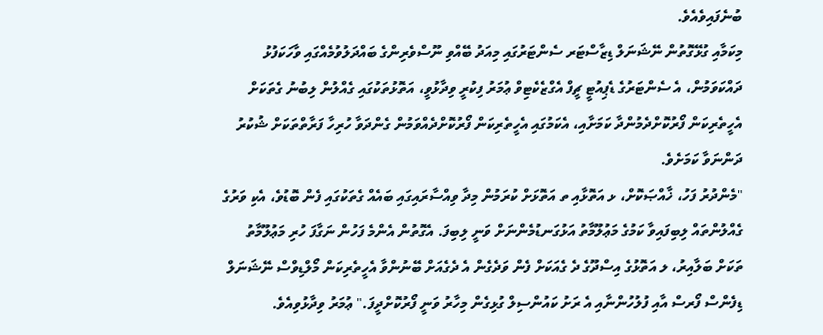ބުނެފައިވެއެވެ.
މިކަމާއި ގުޅޭގޮތުން ނޭޝަނަލް ޑިޒާސްޓަރ ސެންޓަރުގައި މިއަދު ބޭއްވި ނޫސްވެރިންގެ ބައްދަލުވުމެއްގައި ވާހަކަފުޅު ދައްކަވަމުން، އެ ސެންޓަރުގެ ޑެޕިއުޓީ ޗީފް އެގްޒެކެޓިވް ޢުމަރު ފިކުރީ ވިދާޅުވީ، އަތޮޅުތަކުގައި ގެއްލުން ލިބުނު ގެތަކަށް އެހީތެރިކަން ފޯރުކޮށްދެމުންދާ ކަމަށާއި، އެކަމުގައި އެހީތެރިކަން ފޯރުކޮށްދެއްވަމުން ގެންދަވާ ހުރިހާ ފަރާތްތަކަށް ޝުކުރު ދަންނަވާ ކަމަށެވެ.
"މެންދުރު ފަހު، ޚާއްޞަކޮށް، ޅ އަތޮޅާއި ތ އަތޮޅަށް ކުރަމުން މިދާ ވިއްސާރައިގައި ބައެއް ގެތަކުގައި ފެން ބޮޑުވެ، އެކި ވަރުގެ ގެއްލުންތައް ލިބިފައިވާ ކަމުގެ މަޢުލޫމާތު އަޅުގަނޑުމެންނަށް ވަނީ ލިބިފަ. އެގޮތުން އެންމެ ފަހުން ނަގާފަ ހުރި މަޢުލޫމާތު ތަކަށް ބަލާއިރު، ލ އަތޮޅުގެ އިސްދޫގެ ދެ ގެއަކަށް ފެން ވަދެގެން އެ ދެގެއަށް ބޭނުންވާ އެހީތެރިކަން މޯލްޑިވްސް ނޭޝަނަލް ޑިފެންސް ފޯރސް އާއި ފުލުހުންނާއި އެ ރަށު ކައުންސިލް ގުޅިގެން މިހާރު ވަނީ ފޯރުކޮށްދީފަ." ޢުމަރު ވިދާޅުވިއެވެ.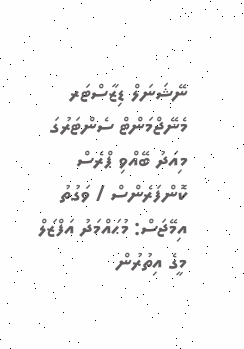ނޭޝަނަލް ޑިޒާސްޓަރ މެނޭޖްމަންޓް ސެންޓަރުގަ މިއަދު ބޭއްވި ޕްރެސް ކޮންފަރެންސް / ވަގުތު އިމޭޖަސް: މުޙައްމަދު އަފްޒަލް
މީގެ އިތުރުން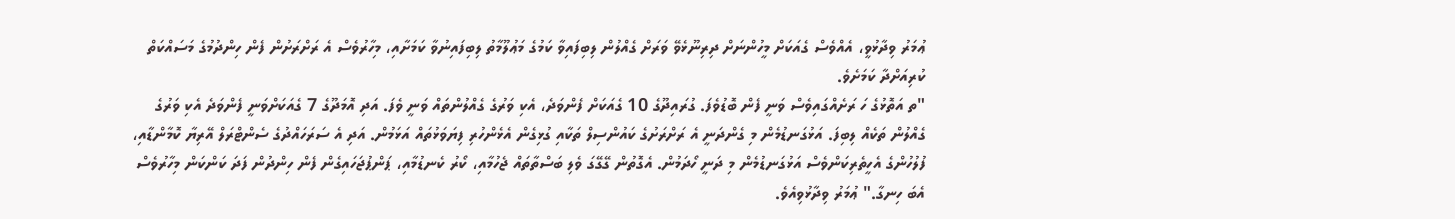ޢުމަރު ވިދާޅުވީ، އެއްވެސް ގެއަކަށް މީހުންނަށް ދިރިނޫޅެވޭ ވަރަށް ގެއްލުން ލިބިފައިވާ ކަމުގެ މަޢުލޫމާތު ލިބިފައިނުވާ ކަމަށާއި، މިހާރުވެސް އެ ރަށްރަށުން ފެން ހިންދުމުގެ މަސައްކަތް ކުރިއަށްދާ ކަމަށެވެ.
"ތ އަތޮޅުގެ ހަ ރަށެއްގައިވެސް ވަނީ ފެން ބޮޑުވެފަ. ގުރައިދޫގެ 10 ގެއަކަށް ފެންވަދެ، އެކި ވަރުގެ ގެއްލުންތައް ވަނީ ވެފަ. އަދި އޮމަދޫގެ 7 ގެއަކަށްވަނީ ފެންވަދެ އެކި ވަރުގެ ގެއްލުން ތަކެއް ލިބިފަ. އަޅުގަނޑުމެން މި ގެންދަނީ އެ ރަށްރަށުގެ ކައުންސިލް ތަކާއި ގުޅިގެން އެޅެންހުރި ފިޔަވަޅުތައް އަޅަމުން. އަދި އެ ސަރަހައްދުގެ ސެންޓްރަލް އޭރިޔާ ކޮމާންޑާއި، ފުލުހުންގެ އެހީތެރިކަންވެސް އަޅުގަނޑުމެން މި ދަނީ ހޯދަމުން. އެގޮތުން ގޭގޭގަ ވެލި ބަސްތާތައް ޖެހުމާއި، ކޯރު ކެނޑުމާއި، ޕަންޕުޖަހައިގެން ފެން ހިންދުން ފަދަ ކަންކަން މިހާރުވެސް އެބަ ހިނގާ." ޢުމަރު ވިދާޅުވިއެވެ.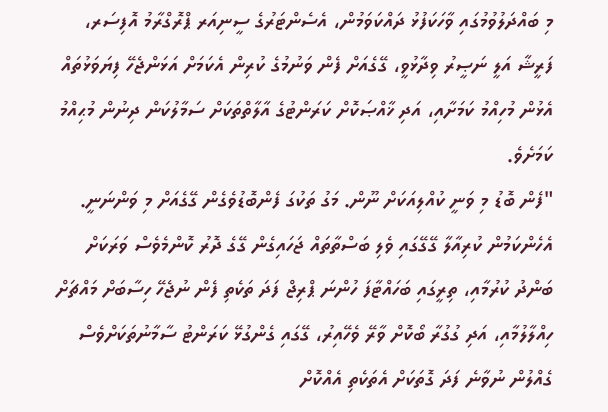މި ބައްދަލުވުމުގައި ވާހަކަފުޅު ދައްކަވަމުން، އެސެންޓަރުގެ ސީނިއަރ ޕްރޮގްރާމު އޮފިސަރ، ފަރީޝާ އަލީ ނަޞީރު ވިދާޅުވީ، ގޭގެއަށް ފެން ވަނުމުގެ ކުރިން އެކަމަށް އަޅަންޖެހޭ ފިޔަވަޅުތައް އެޅުން މުހިއްމު ކަމަށާއި، އަދި ޚާއްޞަކޮށް ކަރަންޓުގެ އާލާތްތަކަށް ސަމާލުކަން ދިނުން މުޙިއްމު ކަމަށެވެ.
"ފެން ބޮޑު މި ވަނީ ކުއްލިއަކަށް ނޫން. މަގު ތަކުގަ ފެންބޮޑުވެގެން ގޭގެއަށް މި ވަންނަނީ. އެހެންކަމުން ކުރިއާލާ ގޭގޭގައި ވެލި ބަސްތާތައް ޖަހައިގެން ގޭގެ ދޮރު ކޮންމެވެސް ވަރަކަށް ބަންދު ކުރުމާއި، ތިރީގައި ބަހައްޓާފަ ހުންނަ ޕްރިޖް ފަދަ ތަކެތި ފެން ނުޖެހޭ ހިސާބަށް މައްޗަށް ހިއްލާލުމާއި، އަދި ގުގުރާ ބޯކޮށް ވާރޭ ވެހޭއިރު، ގޭގައި ގެންގުޅޭ ކަރަންޓު ސާމާނުތަކަށްވެސް ގެއްލުން ނުވާނެ ފަދަ ގޮތަކަށް އެތަކެތި އެއްކޮށް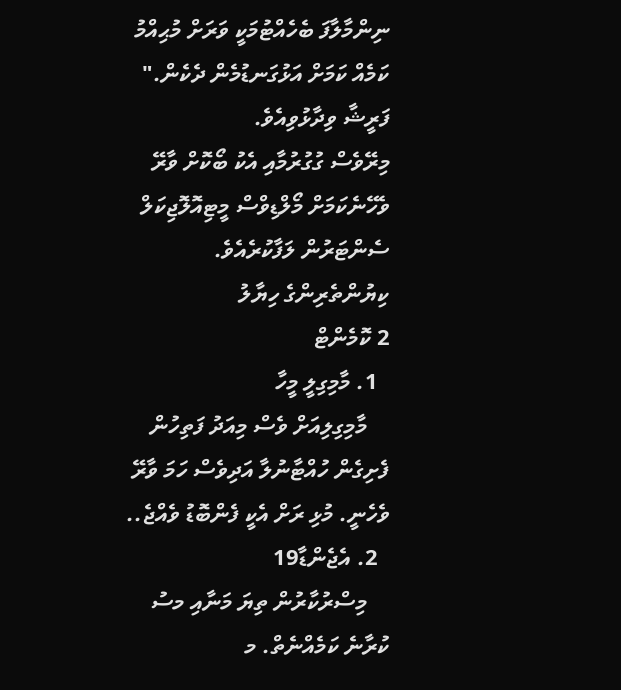ނިންމާލާފަ ބެހެއްޓުމަކީ ވަރަށް މުޙިއްމު ކަމެއް ކަމަށް އަޅުގަނޑުމެން ދެކެން." ފަރީޝާ ވިދާޅުވިއެވެ.
މިރޭވެސް ގުގުރުމާއި އެކު ބޯކޮށް ވާރޭ ވެހޭނެކަމަށް މޯލްޑިވްސް މީޓިއޮލޮޖިކަލް ސެންޓަރުން ލަފާކުރެއެވެ.
ކިޔުންތެރިންގެ ހިޔާލު
2 ކޮމެންޓް
  1. މާމިގިލީ މީހާ
    މާމިގިލިއަށް ވެސް މިއަދު ފަތިހުން ފެށިގެން ހުއްޓާނުލާ އަދިވެސް ހަމަ ވާރޭ ވެހެނީ. މުޅި ރަށް އެކީ ފެންބޮޑު ވެއްޖެ..
  2. އެޖެންޑާ19
    މިސްރުކާރުން ތިޔަ މަނާއި މސު ކުރާނެ ކަމެއްނެތް. މ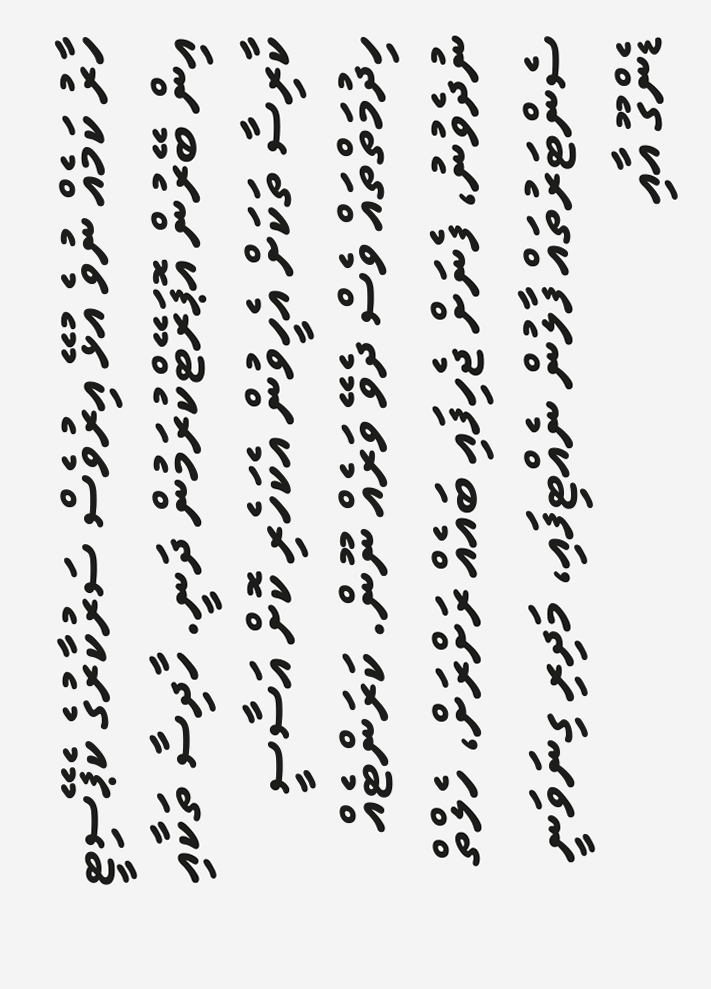ހާރު ކަމެއް ނުވެ އުޅޭ އިރުވެސް ސަރުކާރުގެ ކެޕޭސިޓީ އިން ބޭރުން އޮޕަރޭޓްކުރަމުން ދަނީ. ހާދިސާ ތަކާއި ކާރިސާ ތަކަށް އެހީވުން އެކަހެރި ކޮށް އަސާސީ ހިދުމަތްތައް ވެސް ދެވޭ ވަރެއް ނޫން. ކަރަންޓެއް ނުދެވުނު، ފެނަށް ޖެހިފައި ބައެއް ރަށްރަށް، ހެލްތް ސެންޓަރުތައް ފާލުން ނެއްޓިފައި، މަދިރި ގިނަވަނީ ޑެންގޫ އާއި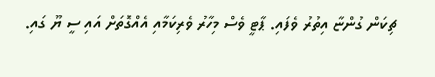ޗިކަން ގުންޏާ އިތުރު ވެފައި. ޕާޓީ ވެސް މިހާރު ވެރިކަމާއި އެއްގޮތަށް އައި ސީ ޔޫ ގައި.